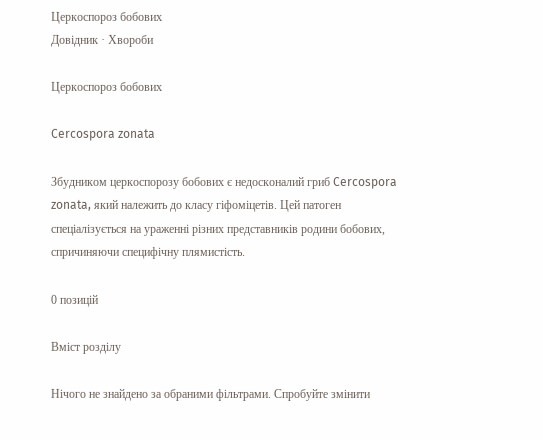Церкоспороз бобових
Довідник · Хвороби

Церкоспороз бобових

Cercospora zonata

Збудником церкоспорозу бобових є недосконалий гриб Cercospora zonata, який належить до класу гіфоміцетів. Цей патоген спеціалізується на ураженні різних представників родини бобових, спричиняючи специфічну плямистість.

0 позицій

Вміст розділу

Нічого не знайдено за обраними фільтрами. Спробуйте змінити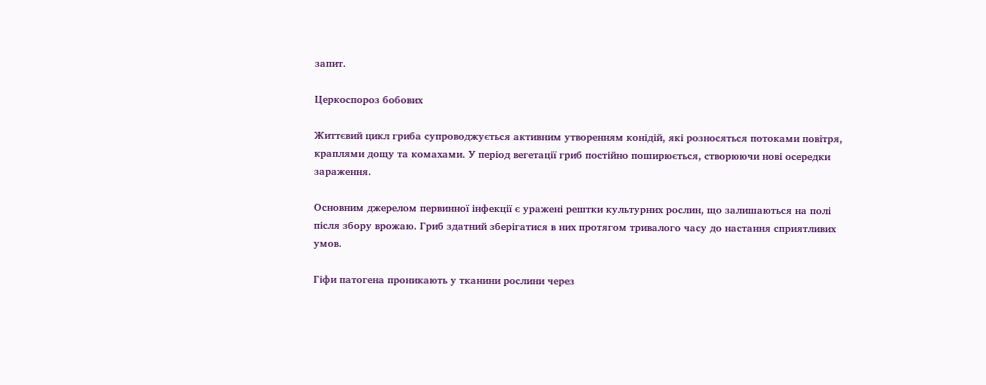запит.

Церкоспороз бобових

Життєвий цикл гриба супроводжується активним утворенням конідій, які розносяться потоками повітря, краплями дощу та комахами. У період вегетації гриб постійно поширюється, створюючи нові осередки зараження.

Основним джерелом первинної інфекції є уражені рештки культурних рослин, що залишаються на полі після збору врожаю. Гриб здатний зберігатися в них протягом тривалого часу до настання сприятливих умов.

Гіфи патогена проникають у тканини рослини через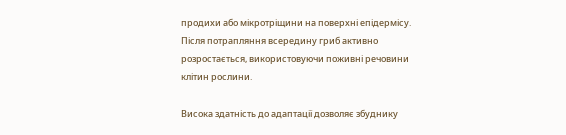продихи або мікротріщини на поверхні епідермісу. Після потрапляння всередину гриб активно розростається, використовуючи поживні речовини клітин рослини.

Висока здатність до адаптації дозволяє збуднику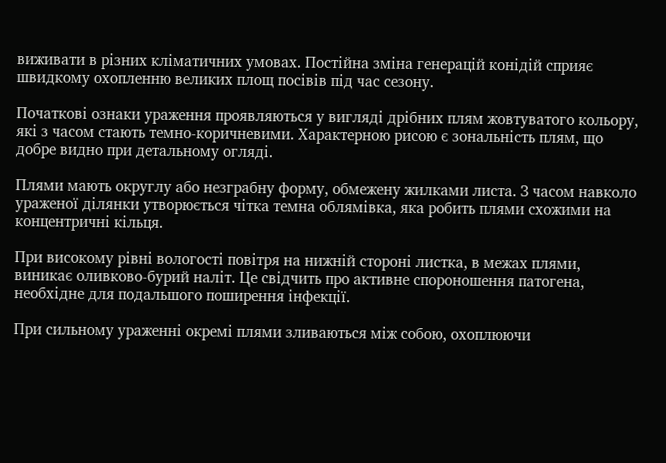виживати в різних кліматичних умовах. Постійна зміна генерацій конідій сприяє швидкому охопленню великих площ посівів під час сезону.

Початкові ознаки ураження проявляються у вигляді дрібних плям жовтуватого кольору, які з часом стають темно-коричневими. Характерною рисою є зональність плям, що добре видно при детальному огляді.

Плями мають округлу або незграбну форму, обмежену жилками листа. З часом навколо ураженої ділянки утворюється чітка темна облямівка, яка робить плями схожими на концентричні кільця.

При високому рівні вологості повітря на нижній стороні листка, в межах плями, виникає оливково-бурий наліт. Це свідчить про активне спороношення патогена, необхідне для подальшого поширення інфекції.

При сильному ураженні окремі плями зливаються між собою, охоплюючи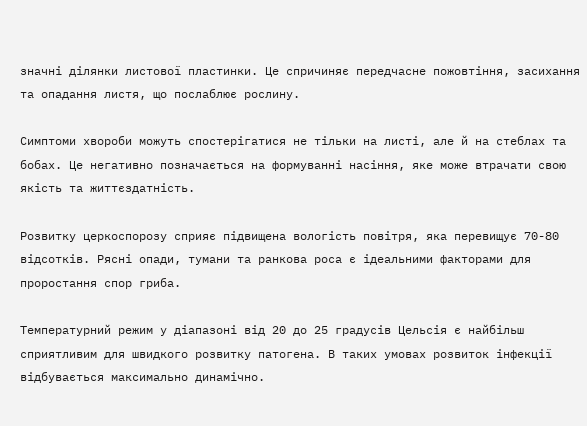значні ділянки листової пластинки. Це спричиняє передчасне пожовтіння, засихання та опадання листя, що послаблює рослину.

Симптоми хвороби можуть спостерігатися не тільки на листі, але й на стеблах та бобах. Це негативно позначається на формуванні насіння, яке може втрачати свою якість та життєздатність.

Розвитку церкоспорозу сприяє підвищена вологість повітря, яка перевищує 70-80 відсотків. Рясні опади, тумани та ранкова роса є ідеальними факторами для проростання спор гриба.

Температурний режим у діапазоні від 20 до 25 градусів Цельсія є найбільш сприятливим для швидкого розвитку патогена. В таких умовах розвиток інфекції відбувається максимально динамічно.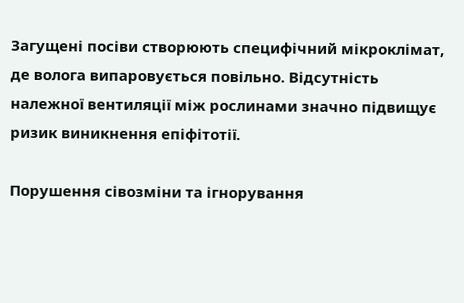Загущені посіви створюють специфічний мікроклімат, де волога випаровується повільно. Відсутність належної вентиляції між рослинами значно підвищує ризик виникнення епіфітотії.

Порушення сівозміни та ігнорування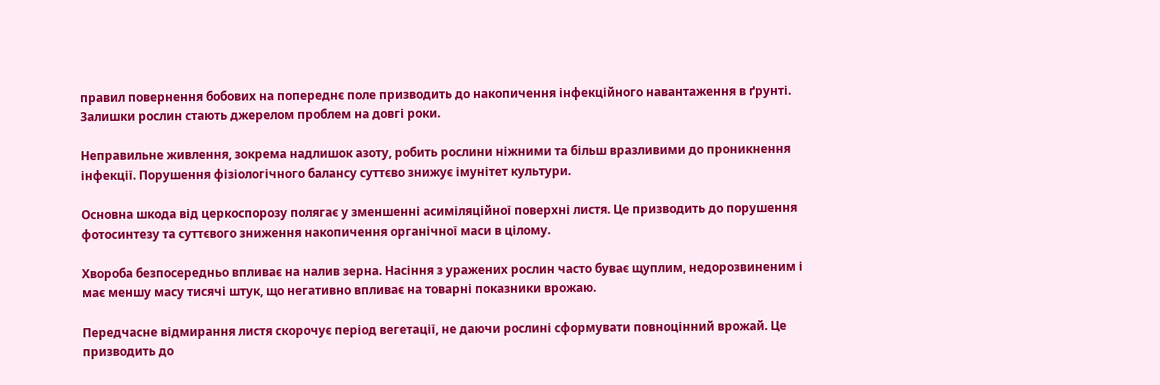правил повернення бобових на попереднє поле призводить до накопичення інфекційного навантаження в ґрунті. Залишки рослин стають джерелом проблем на довгі роки.

Неправильне живлення, зокрема надлишок азоту, робить рослини ніжними та більш вразливими до проникнення інфекції. Порушення фізіологічного балансу суттєво знижує імунітет культури.

Основна шкода від церкоспорозу полягає у зменшенні асиміляційної поверхні листя. Це призводить до порушення фотосинтезу та суттєвого зниження накопичення органічної маси в цілому.

Хвороба безпосередньо впливає на налив зерна. Насіння з уражених рослин часто буває щуплим, недорозвиненим і має меншу масу тисячі штук, що негативно впливає на товарні показники врожаю.

Передчасне відмирання листя скорочує період вегетації, не даючи рослині сформувати повноцінний врожай. Це призводить до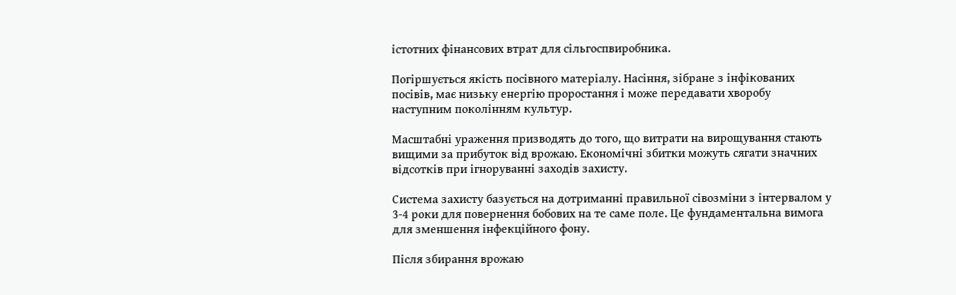істотних фінансових втрат для сільгоспвиробника.

Погіршується якість посівного матеріалу. Насіння, зібране з інфікованих посівів, має низьку енергію проростання і може передавати хворобу наступним поколінням культур.

Масштабні ураження призводять до того, що витрати на вирощування стають вищими за прибуток від врожаю. Економічні збитки можуть сягати значних відсотків при ігноруванні заходів захисту.

Система захисту базується на дотриманні правильної сівозміни з інтервалом у 3-4 роки для повернення бобових на те саме поле. Це фундаментальна вимога для зменшення інфекційного фону.

Після збирання врожаю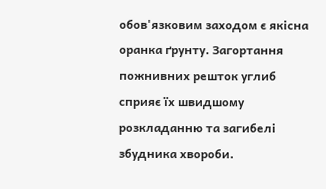обов'язковим заходом є якісна оранка ґрунту. Загортання пожнивних решток углиб сприяє їх швидшому розкладанню та загибелі збудника хвороби.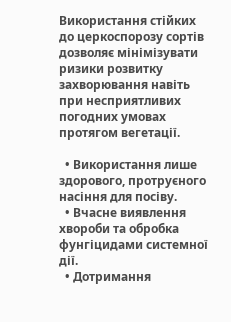Використання стійких до церкоспорозу сортів дозволяє мінімізувати ризики розвитку захворювання навіть при несприятливих погодних умовах протягом вегетації.

  • Використання лише здорового, протруєного насіння для посіву.
  • Вчасне виявлення хвороби та обробка фунгіцидами системної дії.
  • Дотримання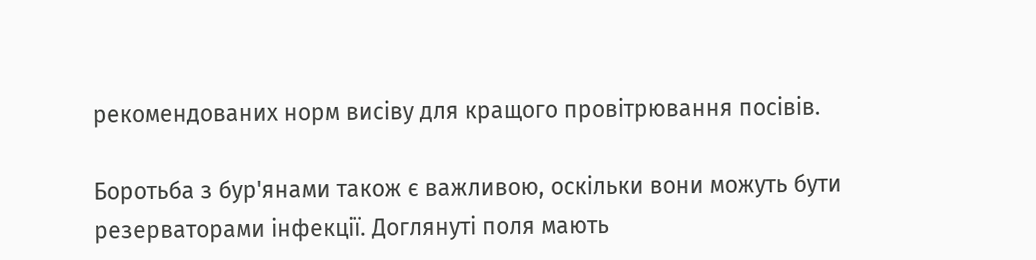рекомендованих норм висіву для кращого провітрювання посівів.

Боротьба з бур'янами також є важливою, оскільки вони можуть бути резерваторами інфекції. Доглянуті поля мають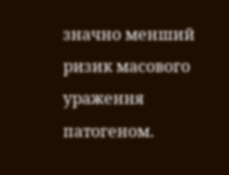значно менший ризик масового ураження патогеном.